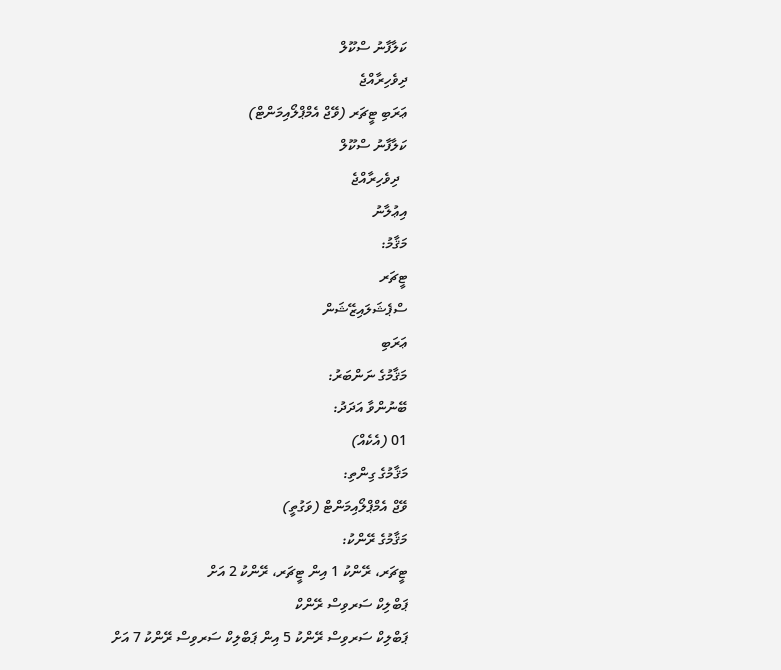ކަލާފާނު ސްކޫލް
ދިވެހިރާއްޖެ
ޢަރަބި ޓީޗަރ (ވޭޖް އެމްޕްލޯއިމަންޓް)
ކަލާފާނު ސްކޫލް
  ދިވެހިރާއްޖެ
އިޢުލާނު
މަޤާމު:
ޓީޗަރ
ސްޕެޝަލައިޒޭޝަން
ޢަރަބި
މަޤާމުގެ ނަންބަރު:
ބޭނުންވާ އަދަދު:
01 (އެކެއް)
މަޤާމުގެ ގިންތި:
ވޭޖް އެމްޕްލޯއިމަންޓް (ވަގުތީ)
މަޤާމުގެ ރޭންކު:
ޓީޗަރ، ރޭންކު 1 އިން ޓީޗަރ، ރޭންކު 2 އަށް
ޕަބްލިކް ސަރވިސް ރޭންކް
ޕަބްލިކް ސަރވިސް ރޭންކު 5 އިން ޕަބްލިކް ސަރވިސް ރޭންކު 7 އަށް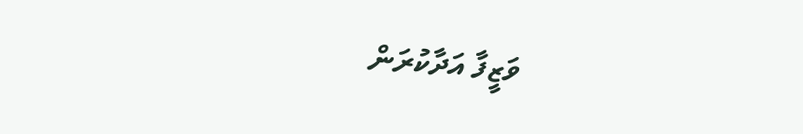ވަޒީފާ އަދާކުރަން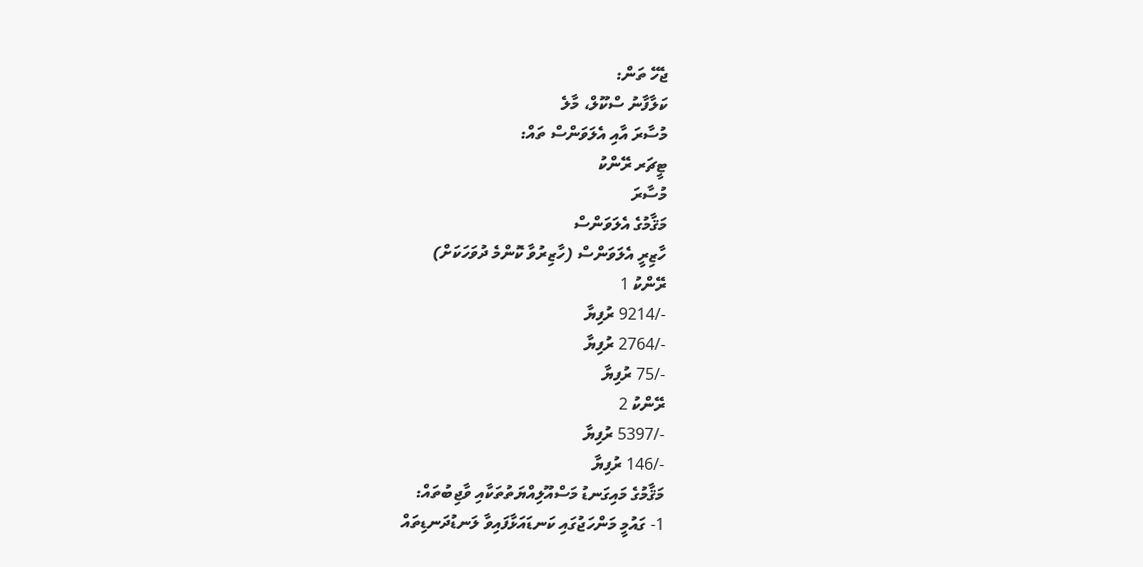ޖެހޭ ތަން:
ކަލާފާނު ސްކޫލް، މާލެ
މުސާރަ އާއި އެލަވަންސް ތައް:
ޓީޗަރ ރޭންކު
މުސާރަ
މަޤާމުގެ އެލަވަންސް
ހާޒިރީ އެލަވަންސް (ހާޒިރުވާ ކޮންމެ ދުވަހަކަށް)
ރޭންކު 1
-/9214 ރުފިޔާ
-/2764 ރުފިޔާ
-/75 ރުފިޔާ
ރޭންކު 2
-/5397 ރުފިޔާ
-/146 ރުފިޔާ
މަޤާމުގެ މައިގަނޑު މަސްއޫލިއްޔަތުތަކާއި ވާޖިބުތައް:
1- ގައުމީ މަންހަޖުގައި ކަނޑައަޅާފައިވާ ލަނޑުދަނޑިތައް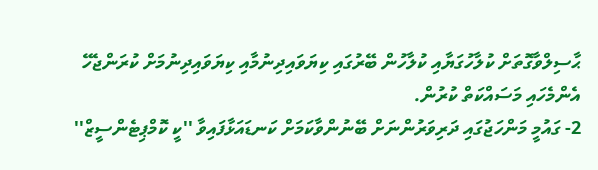ޙާސިލްވާގޮތަށް ކުލާހުގަޔާއި ކުލާހުން ބޭރުގައި ކިޔަވައިދިނުމާއި ކިޔަވައިދިނުމަށް ކުރަންޖެހޭ އެންމެހައި މަސައްކަތް ކުރުން.
2- ގައުމީ މަންހަޖުގައި ދަރިވަރުންނަށް ބޭނުންވާކަމަށް ކަނޑައަޅާފައިވާ ''ކީ ކޮމްޕިޓެންސީޒް''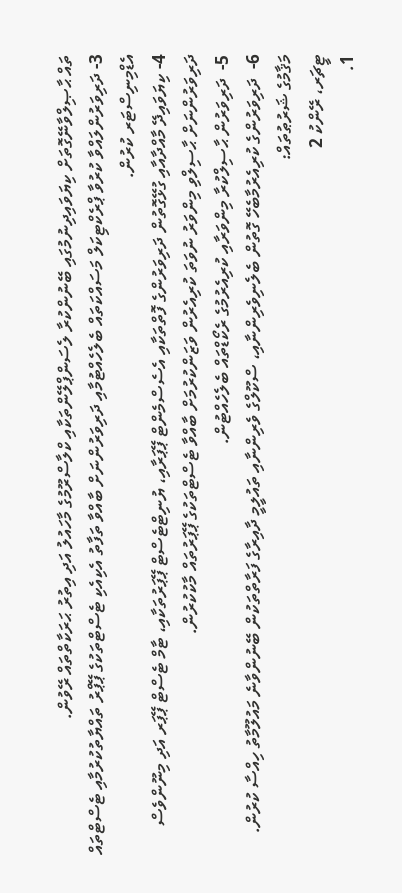ތައް ޙާޞިލްވާނޭގޮތަށް ކިޔަވައިދިނުމުގައި ބޭނުންކުރާ ލެސަންޕްލޭންތަކާއި ކްލާސްރޫމުގެ މާހައުލު އަދި އިތުރު ޙަރަކާތްތައް ރޭވުން.
3- ދަރިވަރުންލައްވާ ކުރުވާ ޕްރެކްޓިކަލް މަސައްކަތައް ބެލެހެއްޓުމާއި ދަރިވަރުންނަށް ބާއްވާ ތަފާތު އެކިއެކި ޓެސްޓްތަކުގެ ޕޭޕްރު ތައްޔާތުކުރުމާއި ޓެސްޓްތައް އެޑްމިނިސްޓަރ ކުރުން.
4- ކިޔަވައިދޭ މާއްދާއާއި ގުޅޭގޮތުން ދަރިވަރުންގެ ފޮތްތަކާއި އެސެސްމެންޓް ޕޭޕަރާއި، ޔުނިޓްޓެސްޓް ޕޭޕަރުތަކާއި، ޓާމް ޓެސްޓް ޕޭޕަރ އަދި މިނޫންވެސް ދަރިވަރުންނަށް ޙާސިލްވި މިންވަރު ނުވަތަ ކުރިއެރުން ވަޒަންކުރުމަށް ބާއްވާ ޓެސްޓްތަކުގެ ޕޭޕަރުތައް މާކުކުރުން.
5-  ދަރިވަރުން ޙާސިލްކުރާ މިންވަރާއި ކުރިއެރުމުގެ ރެކޯޑްތައް ބެލެހެއްޓުން.
6-  ދަރިވަރުންގެ ކުރިއެރުމާބެހޭ ގޮތުން ބެލެނިވެރިންނާއި، ސްކޫލްގެ ވެރިންނާއި ތައުލީމީ ދާއިރާގެ ފަރާތްތަކުން ބޭނުންވާނެ މައުލޫމާތު ހިއްސާ ކުރުން.
މަޤާމުގެ ޝަރުޠުތައް:
ޓީޗަރ، ރޭންކު 2
1.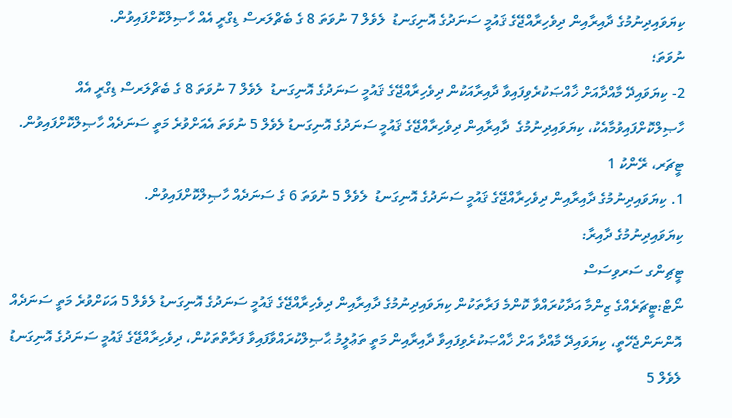ކިޔަވައިދިނުމުގެ ދާއިރާއިން ދިވެހިރާއްޖޭގެ ޤައުމީ ސަނަދުގެ އޮނިގަނޑު  ލެވެލް 7 ނުވަތަ 8 ގެ ބެޗްލަރސް ޑިގްރީ އެއް ހާޞިލްކޮށްފައިވުން.
ނުވަތަ؛
2- ކިޔަވައިދޭ މާއްދާއަށް ޚާއްޞަކުރެވިފައިވާ ދާއިރާއަކުން ދިވެހިރާއްޖޭގެ ޤައުމީ ސަނަދުގެ އޮނިގަނޑު  ލެވެލް 7 ނުވަތަ 8 ގެ ބެޗްލަރސް ޑިގްރީ އެއް ހާޞިލްކޮށްފައިވުމާއެކު، ކިޔަވައިދިނުމުގެ  ދާއިރާއިން ދިވެހިރާއްޖޭގެ ޤައުމީ ސަނަދުގެ އޮނިގަނޑު ލެވެލް 5 ނުވަތަ އެއަށްވުރެ މަތީ ސަނަދެއް ހާޞިލްކޮށްފައިވުން.
ޓީޗަރ، ރޭންކު 1
1. ކިޔަވައިދިނުމުގެ ދާއިރާއިން ދިވެހިރާއްޖޭގެ ޤައުމީ ސަނަދުގެ އޮނިގަނޑު  ލެވެލް 5 ނުވަތަ 6 ގެ ސަނަދެއް ހާޞިލްކޮށްފައިވުން.
ކިޔަވައިދިނުމުގެ ދާއިރާ:
ޓީޗިންގ ސަރވިސަސް
ނޯޓް:ޓީޗަރެއްގެ ޒިންމާ އަދާކުރައްވާ ކޮންމެ ފަރާތަކުން ކިޔަވައިދިނުމުގެ ދާއިރާއިން ދިވެހިރާއްޖޭގެ ޤައުމީ ސަނަދުގެ އޮނިގަނޑު ލެވެލް 5 އަކަށްވުރެ މަތީ ސަނަދެއް އޮންނަންޖެހޭތީ، ކިޔަވައިދޭ މާއްދާ އަށް ޚާއްޞަކުރެވިފައިވާ ދާއިރާއިން މަތީ ތަޢުލީމު ޙާޞިލްކުރައްވާފައިވާ ފަރާތްތަކުން، ދިވެހިރާއްޖޭގެ ޤައުމީ ސަނަދުގެ އޮނިގަނޑު ލެވެލް 5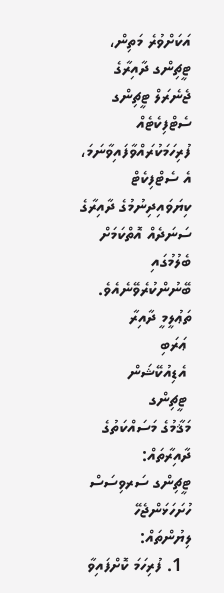އަކަށްވުރެ މަތިން، ޓީޗިންގ ދާއިރާގެ  ޖެނެރަލް ޓީޗިންގ ސެޓްފިކެޓެއް ފުރިހަމަކުރައްވާފައިވާނަމަ، އެ ސެޓްފިކެޓް ކިޔަވައިދިނުމުގެ ދާއިރާގެ ސަނަދެއް އޮތްކަމަށް ބެލުމުގައި ބޭނުންކުރެވޭނެއެވެ.
ތަޢުލީމީ ދާއިރާ
 ޢަރަބި
 އެޑިއުކޭޝަން
 ޓީޗިންގ
މަޤާމުގެ މަސައްކަތުގެ ދާއިރާތައް:
ޓީޗިންގ ސަރވިސަސް
ހުށަހަޅަންޖެހޭ ލިޔުންތައް:
  1. ފުރިހަމަ ކޮށްފައިވާ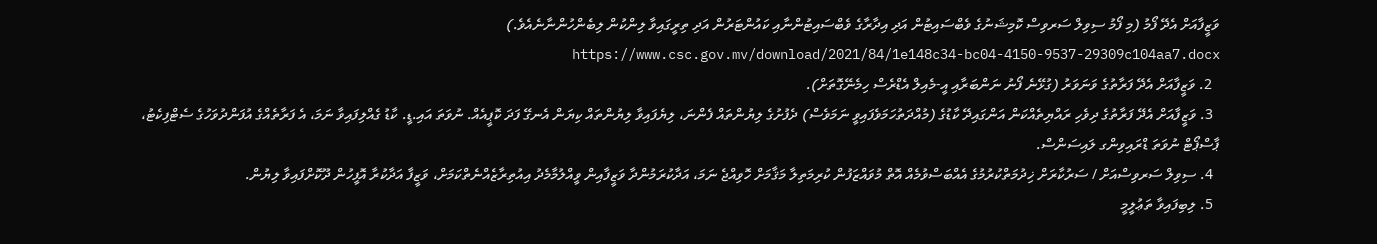ވަޒީފާއަށް އެދޭ ފޯމު (މި ފޯމު ސިވިލް ސަރވިސް ކޮމިޝަނުގެ ވެބްސައިޓުން އަދި އިދާރާގެ ވެބްސައިޓުންނާއި ކައުންޓަރުން އަދި ތިރީގައިވާ ލިންކުން ލިބެންހުންނާނެއެވެ.)  https://www.csc.gov.mv/download/2021/84/1e148c34-bc04-4150-9537-29309c104aa7.docx
  2. ވަޒީފާއަށް އެދޭ ފަރާތުގެ ވަނަވަރު (ގުޅޭނެ ފޯނު ނަންބަރާއި އީ-މެއިލް އެޑްރެސް ހިމެނޭގޮތަށް).
  3. ވަޒީފާއަށް އެދޭ ފަރާތުގެ ދިވެހި ރައްޔިތެއްކަން އަންގައިދޭ ކާޑުގެ (މުއްދަތުހަމަވެފައިވީ ނަމަވެސް) ދެފުށުގެ ލިޔުންތައް ފެންނަ، ލިޔެފައިވާ ލިޔުންތައް ކިޔަން އެނގޭ ފަދަ ކޮޕީއެއް. ނުވަތަ އައި.ޑީ. ކާޑު ގެއްލިފައިވާ ނަމަ، އެ ފަރާތެއްގެ އުފަންދުވަހުގެ ސެޓްފިކެޓު، ޕާސްޕޯޓް ނުވަތަ ޑްރައިވިންގ ލައިސަންސް.
  4. ސިވިލް ސަރވިސްއަށް / ސަރުކާރަށް ޚިދުމަތްކުރުމުގެ އެއްބަސްވުމެއް އޮތް މުވައްޒަފުން ކުރިމަތިލާ މަޤާމަށް ހޮވިއްޖެ ނަމަ، އަދާކުރަމުންދާ ވަޒީފާއިން ވީއްލުމާމެދު އިއުތިރާޒެއްނެތްކަމަށް، ވަޒީފާ އަދާކުރާ އޮފީހުން ދޫކޮށްފައިވާ ލިޔުން.
  5. ލިބިފައިވާ ތަޢުލީމީ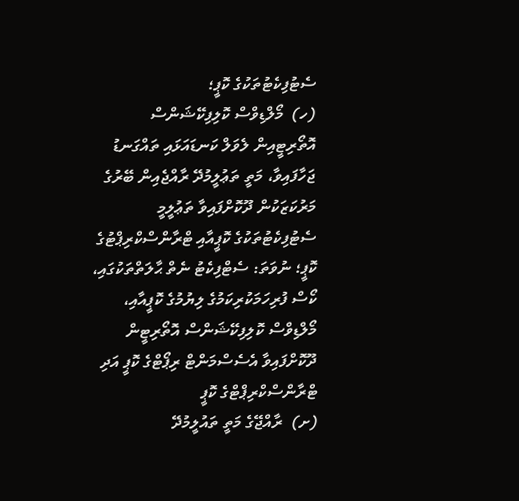ސެޓުފިކެޓުތަކުގެ ކޮޕީ؛
(ހ)  މޯލްޑިވްސް ކޮލިފިކޭޝަންސް އޮތޯރިޓީއިން ލެވަލް ކަނޑައަޅައި ތައްގަނޑު ޖަހާފައިވާ، މަތީ ތަޢުލީމުދޭ ރާއްޖެއިން ބޭރުގެ މަރުކަޒަކުން ދޫކޮށްފައިވާ ތަޢުލީމީ ސެޓުފިކެޓުތަކުގެ ކޮޕީއާއި ޓްރާންސްކްރިޕްޓުގެ ކޮޕީ؛ ނުވަތަ: ސެޓްފިކެޓު ނެތް ޙާލަތްތަކުގައި، ކޯސް ފުރިހަމަކުރިކަމުގެ ލިޔުމުގެ ކޮޕީއާއި، މޯލްޑިވްސް ކޮލިފިކޭޝަންސް އޮތޯރިޓީން ދޫކޮށްފައިވާ އެސެސްމަންޓް ރިޕޯޓްގެ ކޮޕީ އަދި ޓްރާންސްކްރިޕްޓްގެ ކޮޕީ
(ށ)  ރާއްޖޭގެ މަތީ ތައުލީމުދޭ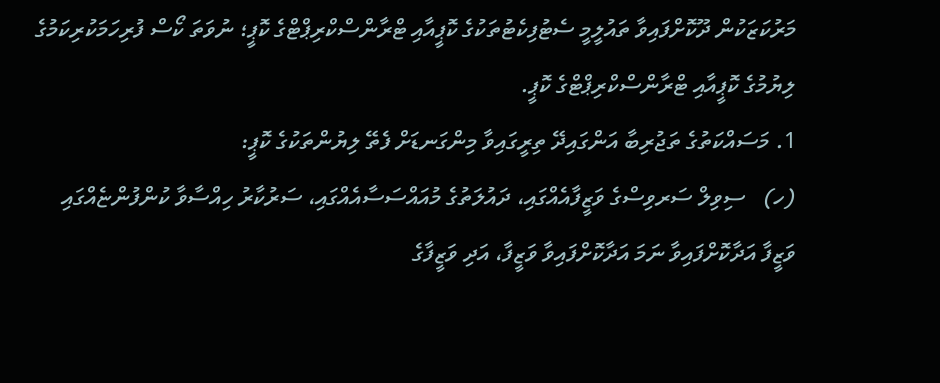މަރުކަޒަކުން ދޫކޮށްފައިވާ ތައުލީމީ ސެޓުފިކެޓުތަކުގެ ކޮޕީއާއި ޓްރާންސްކްރިޕްޓްގެ ކޮޕީ؛ ނުވަތަ ކޯސް ފުރިހަމަކުރިކަމުގެ ލިޔުމުގެ ކޮޕީއާއި ޓްރާންސްކްރިޕްޓްގެ ކޮޕީ.
1. މަސައްކަތުގެ ތަޖުރިބާ އަންގައިދޭ ތިރީގައިވާ މިންގަނޑަށް ފެތޭ ލިޔުންތަކުގެ ކޮޕީ:
(ހ)   ސިވިލް ސަރވިސްގެ ވަޒީފާއެއްގައި، ދައުލަތުގެ މުއައްސަސާއެއްގައި، ސަރުކާރު ހިއްސާވާ ކުންފުންޏެއްގައި ވަޒީފާ އަދާކޮށްފައިވާ ނަމަ އަދާކޮށްފައިވާ ވަޒީފާ، އަދި ވަޒީފާގެ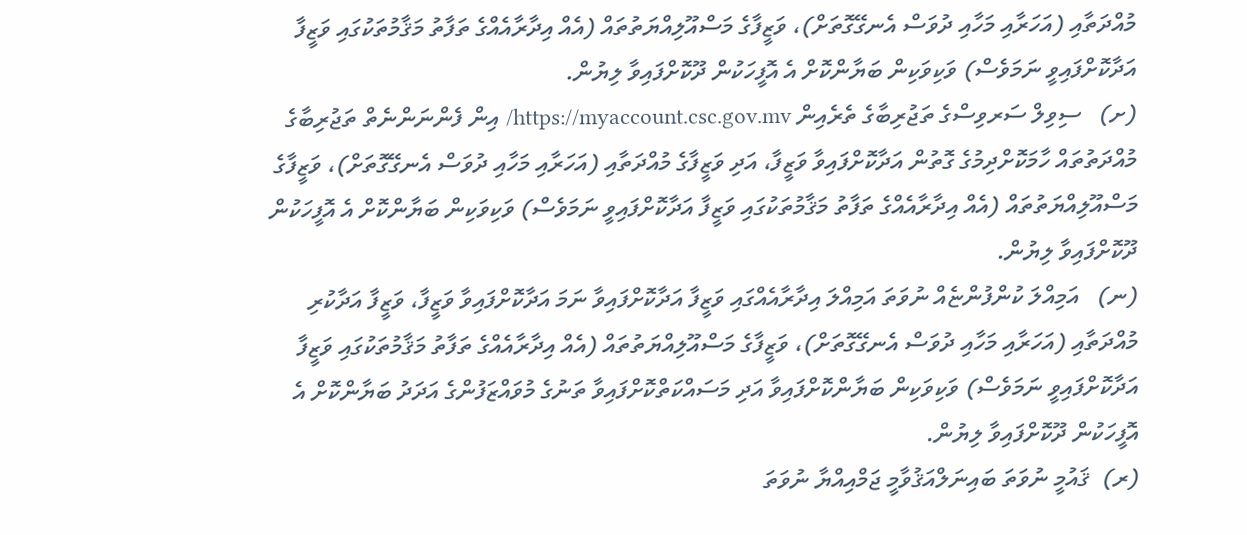މުއްދަތާއި (އަހަރާއި މަހާއި ދުވަސް އެނގޭގޮތަށް)، ވަޒީފާގެ މަސްއޫލިއްޔަތުތައް (އެއް އިދާރާއެއްގެ ތަފާތު މަޤާމުތަކުގައި ވަޒީފާ އަދާކޮށްފައިވީ ނަމަވެސް) ވަކިވަކިން ބަޔާންކޮށް އެ އޮފީހަކުން ދޫކޮށްފައިވާ ލިޔުން.
(ށ)   ސިވިލް ސަރވިސްގެ ތަޖުރިބާގެ ތެރެއިން https://myaccount.csc.gov.mv/ އިން ފެންނަންނެތް ތަޖުރިބާގެ މުއްދަތުތައް ހާމަކޮށްދިމުގެ ގޮތުން އަދާކޮށްފައިވާ ވަޒީފާ، އަދި ވަޒީފާގެ މުއްދަތާއި (އަހަރާއި މަހާއި ދުވަސް އެނގޭގޮތަށް)، ވަޒީފާގެ މަސްއޫލިއްޔަތުތައް (އެއް އިދާރާއެއްގެ ތަފާތު މަޤާމުތަކުގައި ވަޒީފާ އަދާކޮށްފައިވީ ނަމަވެސް) ވަކިވަކިން ބަޔާންކޮށް އެ އޮފީހަކުން ދޫކޮށްފައިވާ ލިޔުން.
(ނ)   އަމިއްލަ ކުންފުންޏެއް ނުވަތަ އަމިއްލަ އިދާރާއެއްގައި ވަޒީފާ އަދާކޮށްފައިވާ ނަމަ އަދާކޮށްފައިވާ ވަޒީފާ، ވަޒީފާ އަދާކުރި މުއްދަތާއި (އަހަރާއި މަހާއި ދުވަސް އެނގޭގޮތަށް)، ވަޒީފާގެ މަސްއޫލިއްޔަތުތައް (އެއް އިދާރާއެއްގެ ތަފާތު މަޤާމުތަކުގައި ވަޒީފާ އަދާކޮށްފައިވީ ނަމަވެސް) ވަކިވަކިން ބަޔާންކޮށްފައިވާ އަދި މަސައްކަތްކޮށްފައިވާ ތަނުގެ މުވައްޒަފުންގެ އަދަދު ބަޔާންކޮށް އެ އޮފީހަކުން ދޫކޮށްފައިވާ ލިޔުން.
(ރ)  ޤައުމީ ނުވަތަ ބައިނަލްއަޤުވާމީ ޖަމްއިއްޔާ ނުވަތަ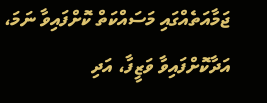ޖަމާއަތެއްގައި މަސައްކަތް ކޮށްފައިވާ ނަމަ، އަދާކޮށްފައިވާ ވަޒީފާ، އަދި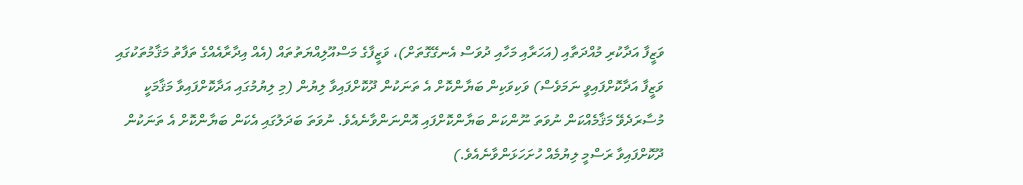ވަޒީފާ އަދާކުރި މުއްދަތާއި (އަހަރާއި މަހާއި ދުވަސް އެނގޭގޮތަށް)، ވަޒީފާގެ މަސްއޫލިއްޔަތުތައް (އެއް އިދާރާއެއްގެ ތަފާތު މަޤާމުތަކުގައި ވަޒީފާ އަދާކޮށްފައިވީ ނަމަވެސް) ވަކިވަކިން ބަޔާންކޮށް އެ ތަނަކުން ދޫކޮށްފައިވާ ލިޔުން (މި ލިޔުމުގައި އަދާކޮށްފައިވާ މަޤާމަކީ މުސާރަދެވޭ މަޤާމެއްކަން ނުވަތަ ނޫންކަން ބަޔާންކޮށްފައި އޮންނަންވާނެއެވެ. ނުވަތަ ބަދަލުގައި އެކަން ބަޔާންކޮށް އެ ތަނަކުން ދޫކޮށްފައިވާ ރަސްމީ ލިޔުމެއް ހުށަހަޅަންވާނެއެވެ.)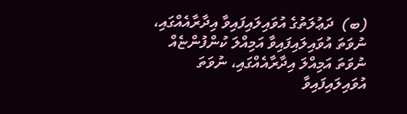(ބ)  ދަޢުލަތުގެ އުވައިލައިފައިވާ އިދާރާއެއްގައި، ނުވަތަ އުވައިލައިފައިވާ އަމިއްލަ ކުންފުންޏެއް ނުވަތަ އަމިއްލަ އިދާރާއެއްގައި، ނުވަތަ އުވައިލައިފައިވާ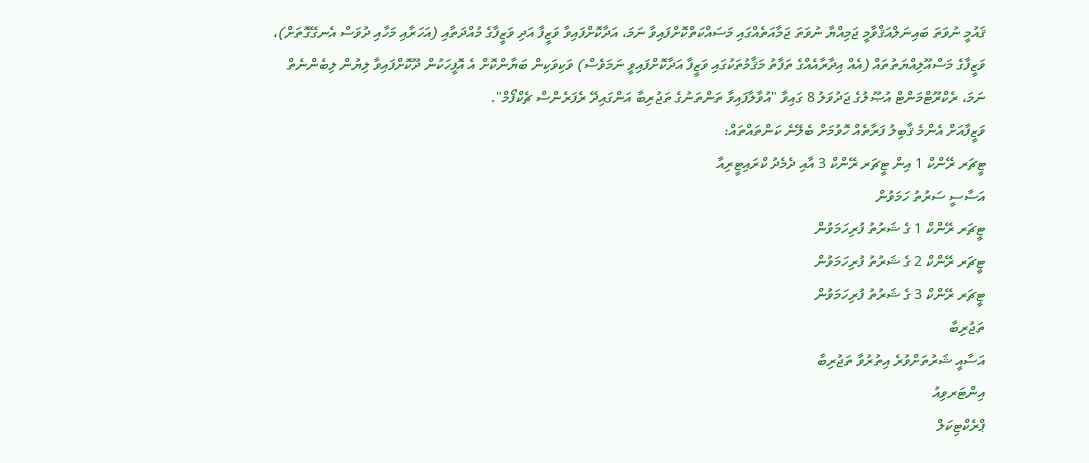ޤައުމީ ނުވަތަ ބައިނަލްއަޤްވާމީ ޖަމިއްޔާ ނުވަތަ ޖަމާއަތެއްގައި މަސައްކަތްކޮށްފައިވާ ނަމަ، އަދާކޮށްފައިވާ ވަޒީފާ އަދި ވަޒީފާގެ މުއްދަތާއި (އަހަރާއި މަހާއި ދުވަސް އެނގޭގޮތަށް)، ވަޒީފާގެ މަސްއޫލިއްޔަތުތައް (އެއް އިދާރާއެއްގެ ތަފާތު މަޤާމުތަކުގައި ވަޒީފާ އަދާކޮށްފައިވީ ނަމަވެސް) ވަކިވަކިން ބަޔާންކޮށް އެ އޮފީހަކުން ދޫކޮށްފައިވާ ލިޔުން ލިބެންނެތް ނަމަ، ރެކްރޫޓްމަންޓް އުޞޫލުގެ ޖަދުވަލު 8 ގައިވާ "އުވާލާފައިވާ ތަންތަނުގެ ތަޖުރިބާ އަންގައިދޭ ރެފަރެންސް ޗެކްފޯމް".
ވަޒީފާއަށް އެންމެ ޤާބިލު ފަރާތެއް ހޮވުމަށް ބެލޭނެ ކަންތައްތައް:
ޓީޗަރ ރޭންކް 1 އިން ޓީޗަރ ރޭންކް 3 އާއި ދެމެދު ކްރައިޓީރިއާ
އަސާސީ ސަރުތު ހަމަވުން
ޓީޗަރ ރޭންކް 1 ގެ ޝަރުތު ފުރިހަމަވުން
ޓީޗަރ ރޭންކް 2 ގެ ޝަރުތު ފުރިހަމަވުން
ޓީޗަރ ރޭންކް 3 ގެ ޝަރުތު ފުރިހަމަވުން
ތަޖުރިބާ
އަސާއީ ޝަރުތަށްވުރެ އިތުރުވާ ތަޖުރިބާ
އިންޓަރވިއު
ޕްރެކްޓިކަލް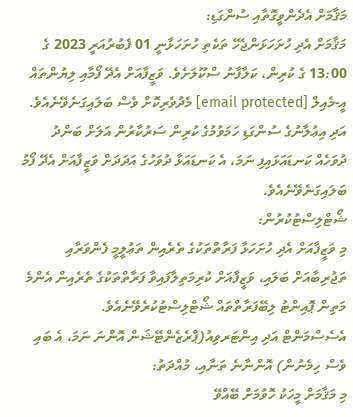މަޤާމަށް އެދެންވީގޮތާއި ސުންގަޑި:
މަޤާމަށް އެދި ހުށަހަޅަންޖެހޭ ތަކެތި ހުށަހަޅާނީ 01 ފެބުރުއަރީ 2023 ގެ 13:00 ގެ ކުރިން، ކަލާފާނު ސްކޫލަށެވެ. ވަޒީފާއަށް އެދޭ ފޯމާއި ލިޔުންތައް އީ-މެއިލް [email protected] މެދުވެރިކޮށް ވެސް ބަލައިގަނެވޭނެއެވެ.
އަދި އިޢުލާނުގެ ސުންގަޑި ހަމަވުމުގެ ކުރިން ސަރުކާރުން އަލަށް ބަންދު ދުވަހެއް ކަނޑައަޅައިފި ނަމަ، އެ ކަނޑައަޅާ ދުވަހުގެ އަދަދަށް ވަޒީފާއަށް އެދޭ ފޯމު ބަލައިގަނެވޭނެއެވެ.
ޝޯޓްލިސްޓުކުރުން:
މި ވަޒީފާއަށް އެދި ހުށަހަޅާ ފަރާތްތަކުގެ ތެރެއިން ތަޢުލީމީ ފެންވަރާއި ތަޖުރިބާއަށް ބަލައި، ވަޒީފާއަށް ކުރިމަތިލާފައިވާ ފަރާތްތަކުގެ ތެރެއިން އެންމެ މަތިން ޕޮއިންޓު ލިބޭފަރާތްތައް ޝޯޓްލިސްޓުކުރެވޭނެއެވެ.
އެސެސްމަންޓް އަދި އިންޓަރވިއު(ޕްރެޒެންޓޭޝަން އޮންނަ ނަމަ، އެ ބައި ވެސް ހިމެނުން) އޮންނާނެ ތަނާއި، މުއްދަތު:
މި މަޤާމަށް މީހަކު ހޮވުމަށް ބޭއްވޭ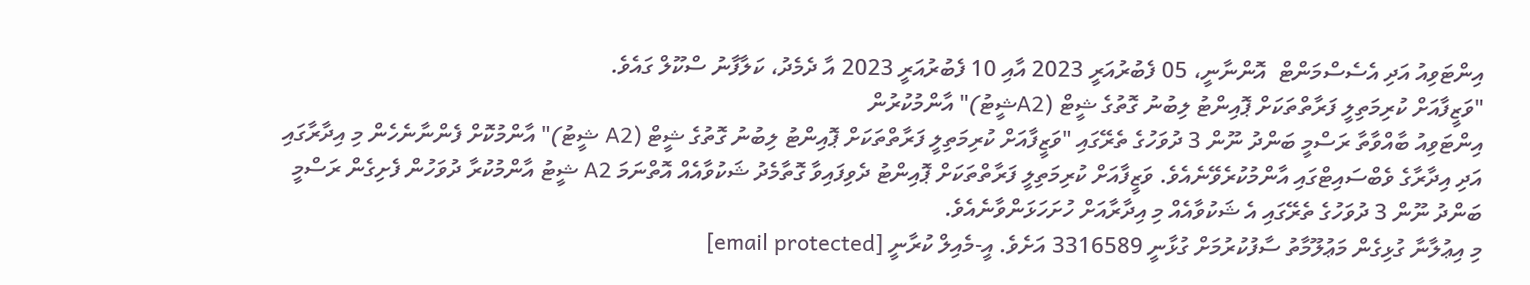އިންޓަވިއު އަދި އެސެސްމަންޓް  އޮންނާނީ، 05 ފެބުރުއަރީ 2023 އާއި 10 ފެބުރުއަރީ 2023 އާ ދެމެދު، ކަލާފާނު ސްކޫލް ގައެވެ.
"ވަޒީފާއަށް ކުރިމަތިލީ ފަރާތްތަކަށް ޕޮއިންޓު ލިބުނު ގޮތުގެ ޝީޓް (A2ޝީޓު)" އާންމުކުރުން
އިންޓަވިއު ބާއްވާތާ ރަސްމީ ބަންދު ނޫން 3 ދުވަހުގެ ތެރޭގައި "ވަޒީފާއަށް ކުރިމަތިލީ ފަރާތްތަކަށް ޕޮއިންޓު ލިބުނު ގޮތުގެ ޝީޓް (A2 ޝީޓު)" އާންމުކޮށް ފެންނާނެހެން މި އިދާރާގައި އަދި އިދާރާގެ ވެބްސައިޓްގައި އާންމުކުރެވޭނެއެވެ. ވަޒީފާއަށް ކުރިމަތިލީ ފަރާތްތަކަށް ޕޮއިންޓު ދެވިފައިވާ ގޮތާމެދު ޝަކުވާއެއް އޮތްނަމަ A2 ޝީޓު އާންމުކުރާ ދުވަހުން ފެށިގެން ރަސްމީ ބަންދު ނޫން 3 ދުވަހުގެ ތެރޭގައި އެ ޝަކުވާއެއް މި އިދާރާއަށް ހުށަހަޅަންވާނެއެވެ.
މި އިޢުލާނާ ގުޅިގެން މަޢުލޫމާތު ސާފުކުރުމަށް ގުޅާނީ 3316589 އަށެވެ. އީ-މެއިލް ކުރާނީ [email protected]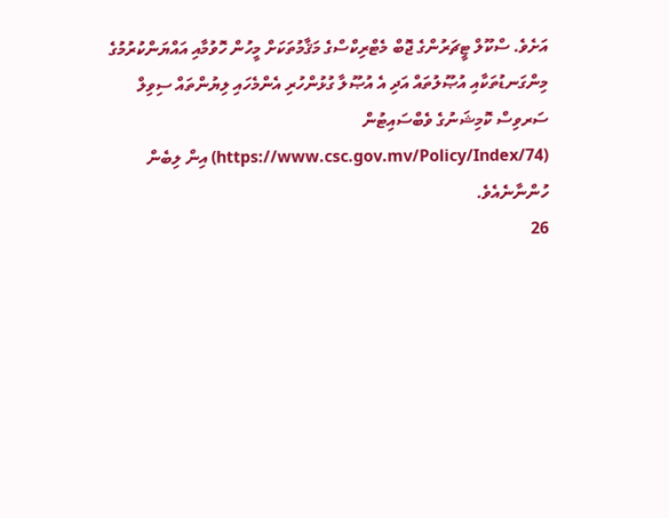އަށެވެ. ސްކޫލް ޓީޗަރުންގެ ޖޮބް މެޓްރިކްސްގެ މަޤާމުތަކަށް މީހުން ހޮވުމާއި އައްޔަންކުރުމުގެ މިންގަނޑުތަކާއި އުޞޫލުތައް އަދި އެ އުޞޫލާ ގުޅުންހުރި އެންމެހައި ލިޔުންތައް ސިވިލް ސަރވިސް ކޮމިޝަނުގެ ވެބްސައިޓުން (https://www.csc.gov.mv/Policy/Index/74) އިން ލިބެން ހުންނާނެއެވެ.
26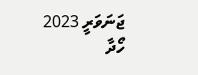ޖަނަވަރީ 2023
ހޯދާ